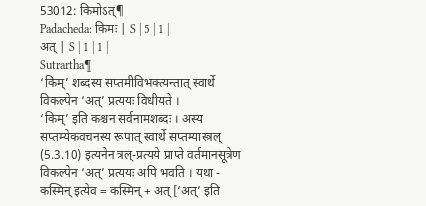53012: किमोऽत्¶
Padacheda: किमः | S | 5 | 1 |
अत् | S | 1 | 1 |
Sutrartha¶
‘किम्’ शब्दस्य सप्तमीविभक्त्यन्तात् स्वार्थे विकल्पेन ‘अत्’ प्रत्ययः विधीयते ।
‘किम्’ इति कश्चन सर्वनामशब्दः । अस्य सप्तम्येकवचनस्य रूपात् स्वार्थे सप्तम्यास्त्रल् (5.3.10) इत्यनेन त्रल्-प्रत्यये प्राप्ते वर्तमानसूत्रेण विकल्पेन ‘अत्’ प्रत्ययः अपि भवति । यथा - कस्मिन् इत्येव = कस्मिन् + अत् [‘अत्’ इति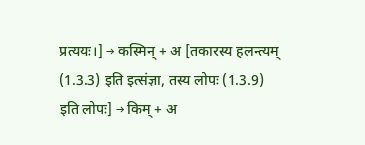प्रत्ययः।] → कस्मिन् + अ [तकारस्य हलन्त्यम् (1.3.3) इति इत्संज्ञा, तस्य लोपः (1.3.9) इति लोपः] → किम् + अ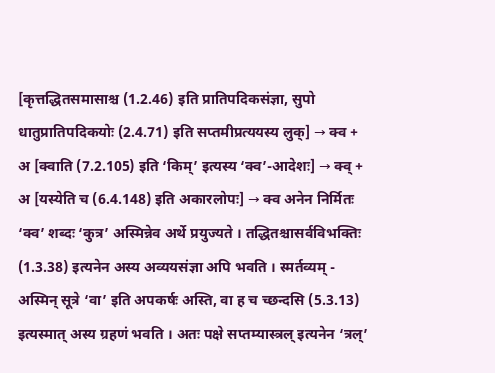[कृत्तद्धितसमासाश्च (1.2.46) इति प्रातिपदिकसंज्ञा, सुपो धातुप्रातिपदिकयोः (2.4.71) इति सप्तमीप्रत्ययस्य लुक्] → क्व + अ [क्वाति (7.2.105) इति ‘किम्’ इत्यस्य ‘क्व’-आदेशः] → क्व् + अ [यस्येति च (6.4.148) इति अकारलोपः] → क्व अनेन निर्मितः ‘क्व’ शब्दः ‘कुत्र’ अस्मिन्नेव अर्थे प्रयुज्यते । तद्धितश्चासर्वविभक्तिः (1.3.38) इत्यनेन अस्य अव्ययसंज्ञा अपि भवति । स्मर्तव्यम् - अस्मिन् सूत्रे ‘वा’ इति अपकर्षः अस्ति, वा ह च च्छन्दसि (5.3.13) इत्यस्मात् अस्य ग्रहणं भवति । अतः पक्षे सप्तम्यास्त्रल् इत्यनेन ‘त्रल्’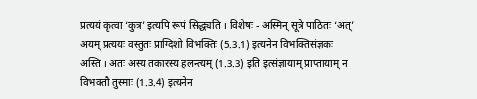प्रत्ययं कृत्वा ‘कुत्र’ इत्यपि रूपं सिद्ध्यति । विशेषः - अस्मिन् सूत्रे पाठितः ‘अत्’ अयम् प्रत्ययः वस्तुतः प्राग्दिशो विभक्तिः (5.3.1) इत्यनेन विभक्तिसंज्ञकः अस्ति । अतः अस्य तकारस्य हलन्त्यम् (1.3.3) इति इत्संज्ञायाम् प्राप्तायाम् न विभक्तौ तुस्माः (1.3.4) इत्यनेन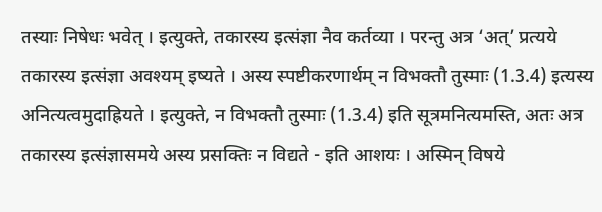तस्याः निषेधः भवेत् । इत्युक्ते, तकारस्य इत्संज्ञा नैव कर्तव्या । परन्तु अत्र ‘अत्’ प्रत्यये तकारस्य इत्संज्ञा अवश्यम् इष्यते । अस्य स्पष्टीकरणार्थम् न विभक्तौ तुस्माः (1.3.4) इत्यस्य अनित्यत्वमुदाह्रियते । इत्युक्ते, न विभक्तौ तुस्माः (1.3.4) इति सूत्रमनित्यमस्ति, अतः अत्र तकारस्य इत्संज्ञासमये अस्य प्रसक्तिः न विद्यते - इति आशयः । अस्मिन् विषये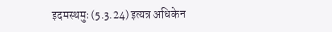इदमस्थमुः (5.3.24) इत्यत्र अधिकेन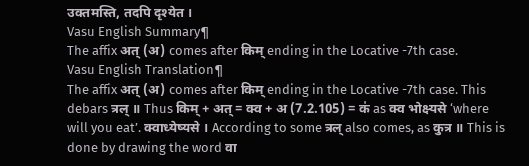उक्तमस्ति, तदपि दृश्येत ।
Vasu English Summary¶
The affix अत् (अ) comes after किम् ending in the Locative -7th case.
Vasu English Translation¶
The affix अत् (अ) comes after किम् ending in the Locative -7th case. This debars त्रल् ॥ Thus किम् + अत् = क्व + अ (7.2.105) = क॑ as क्व भोक्ष्यसे ‘where will you eat’. क्वाध्येष्यसे । According to some त्रल् also comes, as कुत्र ॥ This is done by drawing the word वा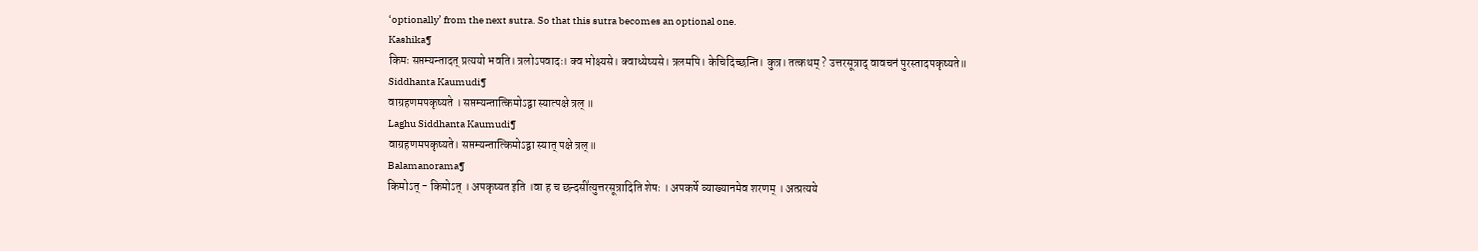‘optionally’ from the next sutra. So that this sutra becomes an optional one.
Kashika¶
किमः सप्तम्यन्तादत् प्रत्ययो भवति। त्रलोऽपवादः। क्व भोक्ष्यसे। क्वाध्येष्यसे। त्रलमपि। केचिदिच्छन्ति। कुत्र। तत्कथम् ? उत्तरसूत्राद् वावचनं पुरस्तादपकृष्यते॥
Siddhanta Kaumudi¶
वाग्रहणमपकृष्यते । सप्तम्यन्तात्किमोऽद्वा स्यात्पक्षे त्रल् ॥
Laghu Siddhanta Kaumudi¶
वाग्रहणमपकृष्यते। सप्तम्यन्तात्किमोऽद्वा स्यात् पक्षे त्रल्॥
Balamanorama¶
किमोऽत् - किमोऽत् । अपकृष्यत इति ।वा ह च छन्दसी॑त्युत्तरसूत्रादिति शेषः । अपकर्षे व्याख्यानमेव शरणम् । अत्प्रत्यये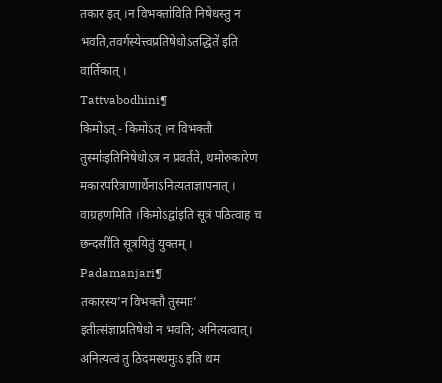तकार इत् ।न विभक्ता॑विति निषेधस्तु न भवति,तवर्गस्येत्त्वप्रतिषेधोऽतद्धिते॑ इति वार्तिकात् ।
Tattvabodhini¶
किमोऽत् - किमोऽत् ।न विभक्तौ तुस्माः॑इतिनिषेधोऽत्र न प्रवर्तते, थमोरुकारेण मकारपरित्राणार्थेनाऽनित्यताज्ञापनात् । वाग्रहणमिति ।किमोऽद्वा॑इति सूत्रं पठित्वाह च छन्दसी॑ति सूत्रयितुं युक्तम् ।
Padamanjari¶
तकारस्य’न विभक्तौ तुस्माः’ इतीत्संज्ञाप्रतिषेधो न भवति; अनित्यत्वात्। अनित्यत्वं तु ठिदमस्थमुःऽ इति थम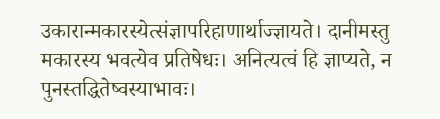उकारान्मकारस्येत्संज्ञापरिहाणार्थाज्ज्ञायते। दानीमस्तु मकारस्य भवत्येव प्रतिषेधः। अनित्यत्वं हि ज्ञाप्यते, न पुनस्तद्धितेष्वस्याभावः।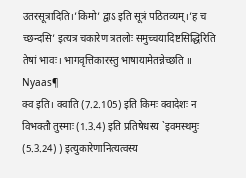उतरसूत्रादिति।’किमो’ द्वाऽ इति सूत्रं पठितव्यम्।’ह च च्छन्दसि’ इत्यत्र चकारेण त्रतलोः समुच्चयादिष्टसिद्धिरिति तेषां भावः। भागवृत्तिकारस्तु भाषायामेतन्नेच्छति ॥
Nyaas¶
क्व इति। क्वाति (7.2.105) इति किमः क्वादेशः न विभक्तौ तुस्माः (1.3.4) इति प्रतिषेधस्य `इवमस्थमुः (5.3.24) ) इत्युकारेणानित्यत्वस्य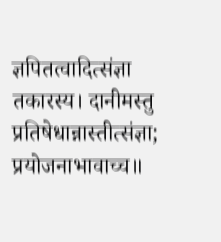ज्ञपितत्वादित्संज्ञा तकारस्य। दानीमस्तु प्रतिषेधान्नास्तीत्संज्ञा; प्रयोजनाभावाच्च॥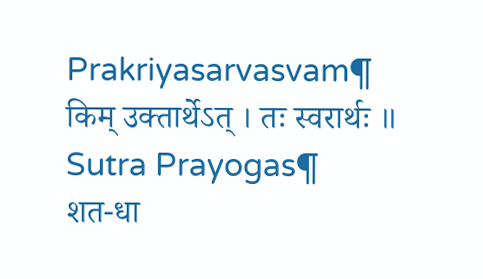Prakriyasarvasvam¶
किम् उक्तार्थेऽत् । तः स्वरार्थः ॥
Sutra Prayogas¶
शत-धा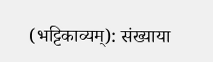(भट्टिकाव्यम्): संख्याया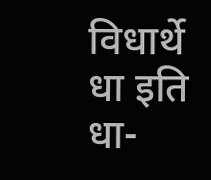विधार्थे धा इति धा-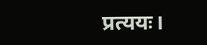प्रत्ययः।